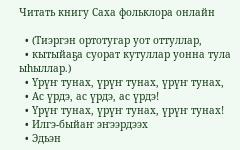Читать книгу Саха фольклора онлайн

  • (Тиэргэн ортотугар уот оттуллар,
  • кытыйаҕа суорат кутуллар уонна тула ыһыллар.)
  • Үрүҥ тунах, үрүҥ тунах, үрүҥ тунах,
  • Ас үрдэ, ас үрдэ, ас үрдэ!
  • Үрүҥ тунах, үрүҥ тунах, үрүҥ тунах!
  • Илгэ-быйаҥ эҥээрдээх
  • Эдьэн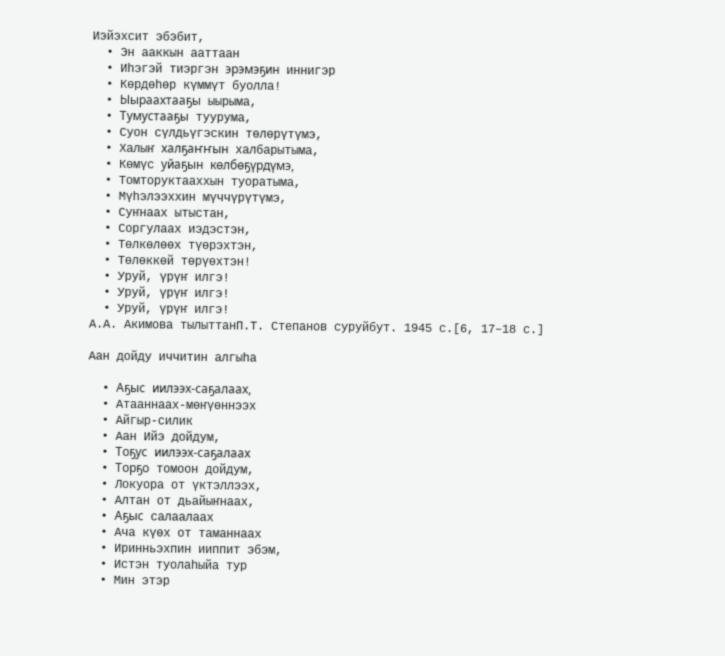Иэйэхсит эбэбит,
  • Эн ааккын ааттаан
  • Иһэгэй тиэргэн эрэмэҕин иннигэр
  • Көрдөһөр күммүт буолла!
  • Ыыраахтааҕы ыырыма,
  • Тумустааҕы туурума,
  • Суон сүлдьүгэскин төлөрүтүмэ,
  • Халыҥ халҕаҥҥын халбарытыма,
  • Көмүс уйаҕын көлбөҕүрдүмэ,
  • Томторуктааххын туоратыма,
  • Мүһэлээххин мүччүрүтүмэ,
  • Суҥнаах ытыстан,
  • Соргулаах иэдэстэн,
  • Төлкөлөөх түөрэхтэн,
  • Төлөккөй төрүөхтэн!
  • Уруй, үрүҥ илгэ!
  • Уруй, үрүҥ илгэ!
  • Уруй, үрүҥ илгэ!
А.А. Акимова тылыттанП.Т. Степанов суруйбут. 1945 с.[6, 17–18 с.]

Аан дойду иччитин алгыһа

  • Аҕыс иилээх-саҕалаах,
  • Атааннаах-мөҥүөннээх
  • Айгыр-силик
  • Аан Ийэ дойдум,
  • Тоҕус иилээх-саҕалаах
  • Торҕо томоон дойдум,
  • Локуора от үктэллээх,
  • Алтан от дьайыҥнаах,
  • Аҕыс салаалаах
  • Ача күөх от таманнаах
  • Иринньэхпин ииппит эбэм,
  • Истэн туолаһыйа тур
  • Мин этэр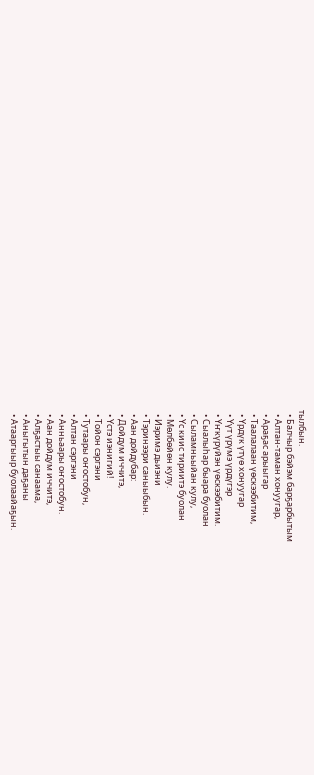тылбын.
  • Балчыр бэйэм барҕарбытым
  • Алтан-таман хонуугар,
  • Араҕас арыыгар
  • Таалалаан үөскээбитим,
  • Үрдүк үтүө хонуугар
  • Үүт үрүмэ үрдүгэр
  • Үҥкүрүйэн үөскээбитим.
  • Сыалыһар быара буолан
  • Сыламньыйан кулу,
  • Үс киис тириитэ буолан
  • Мөлбөйөн кулу.
  • Иэримэ дьиэни
  • Тэринээри саныыбын.
  • Аан дойдубар:
  • Дойдум иччитэ,
  • Үстэ иэнигий!
  • Тойон сэргэни
  • Тутаары оҥостобун,
  • Алтан сэргэни
  • Анньаары оҥостобун.
  • Аан дойдум иччитэ,
  • Алҕастыы санаама,
  • Аныгытын даҕаны
  • Атааргыыр буолаайаҕын.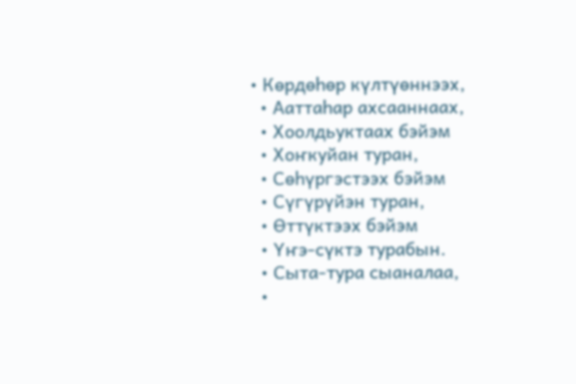• Көрдөһөр күлтүөннээх,
  • Ааттаһар ахсааннаах,
  • Хоолдьуктаах бэйэм
  • Хоҥкуйан туран,
  • Сөһүргэстээх бэйэм
  • Сүгүрүйэн туран,
  • Өттүктээх бэйэм
  • Үҥэ-сүктэ турабын.
  • Сыта-тура сыаналаа,
  •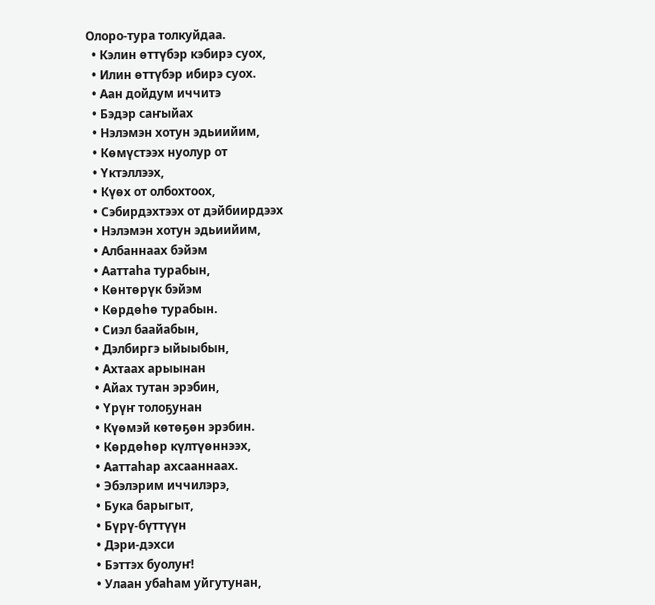Олоро-тура толкуйдаа.
  • Кэлин өттүбэр кэбирэ суох,
  • Илин өттүбэр ибирэ суох.
  • Аан дойдум иччитэ
  • Бэдэр саҥыйах
  • Нэлэмэн хотун эдьиийим,
  • Көмүстээх нуолур от
  • Үктэллээх,
  • Күөх от олбохтоох,
  • Сэбирдэхтээх от дэйбиирдээх
  • Нэлэмэн хотун эдьиийим,
  • Албаннаах бэйэм
  • Ааттаһа турабын,
  • Көнтөрүк бэйэм
  • Көрдөһө турабын.
  • Сиэл баайабын,
  • Дэлбиргэ ыйыыбын,
  • Ахтаах арыынан
  • Айах тутан эрэбин,
  • Үрүҥ толоҕунан
  • Күөмэй көтөҕөн эрэбин.
  • Көрдөһөр күлтүөннээх,
  • Ааттаһар ахсааннаах.
  • Эбэлэрим иччилэрэ,
  • Бука барыгыт,
  • Бүрү-бүттүүн
  • Дэри-дэхси
  • Бэттэх буолуҥ!
  • Улаан убаһам уйгутунан,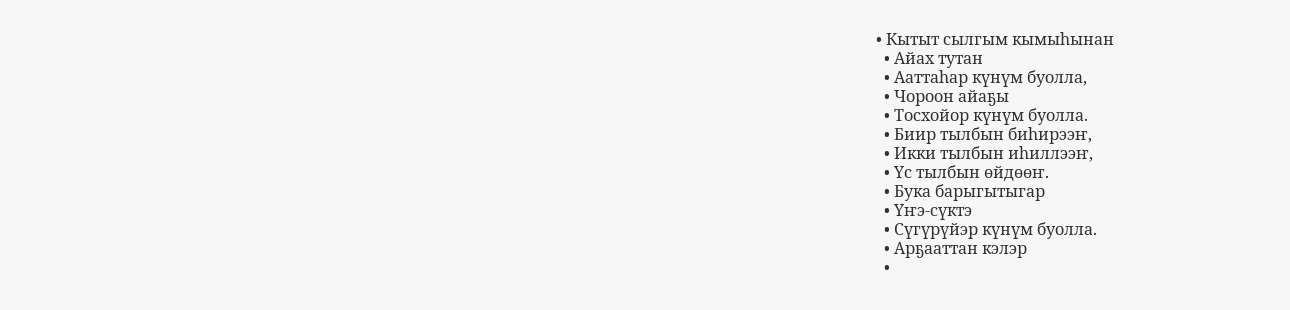• Кытыт сылгым кымыһынан
  • Айах тутан
  • Ааттаһар күнүм буолла,
  • Чороон айаҕы
  • Тосхойор күнүм буолла.
  • Биир тылбын биһирээҥ,
  • Икки тылбын иһиллээҥ,
  • Үс тылбын өйдөөҥ.
  • Бука барыгытыгар
  • Үҥэ-сүктэ
  • Сүгүрүйэр күнүм буолла.
  • Арҕааттан кэлэр
  •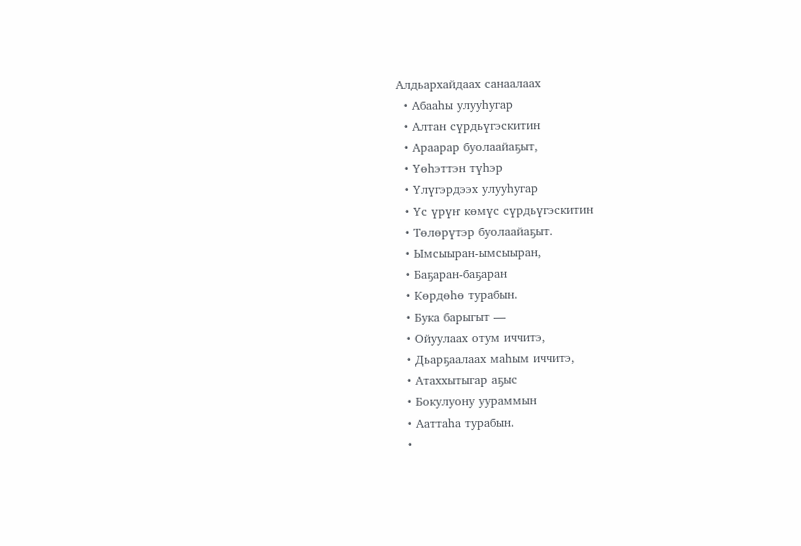Алдьархайдаах санаалаах
  • Абааһы улууһугар
  • Алтан сүрдьүгэскитин
  • Араарар буолаайаҕыт,
  • Үөһэттэн түһэр
  • Үлүгэрдээх улууһугар
  • Үс үрүҥ көмүс сүрдьүгэскитин
  • Төлөрүтэр буолаайаҕыт.
  • Ымсыыран-ымсыыран,
  • Баҕаран-баҕаран
  • Көрдөһө турабын.
  • Бука барыгыт —
  • Ойуулаах отум иччитэ,
  • Дьарҕаалаах маһым иччитэ,
  • Атаххытыгар аҕыс
  • Бокулуону уураммын
  • Ааттаһа турабын.
  •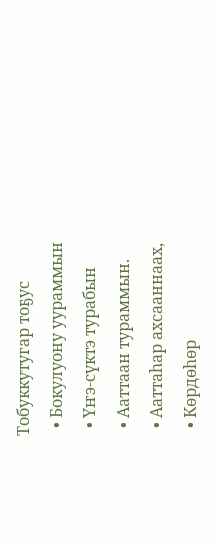Тобуккутугар тоҕус
  • Бокулуону уураммын
  • Үҥэ-сүктэ турабын
  • Ааттаан тураммын.
  • Ааттаһар ахсааннаах,
  • Көрдөһөр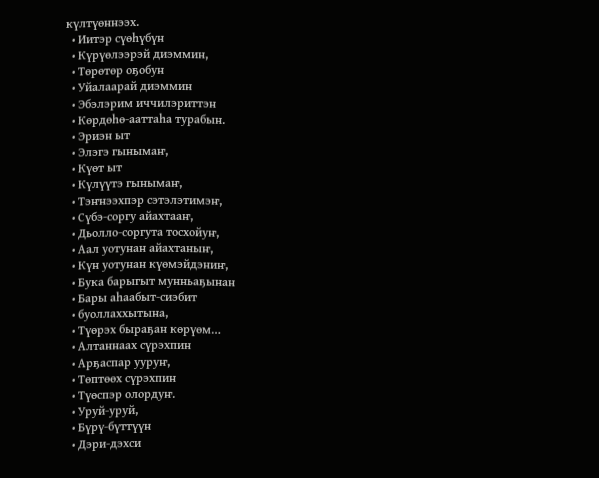күлтүөннээх.
  • Иитэр сүөһүбүн
  • Күрүөлээрэй диэммин,
  • Төрөтөр оҕобун
  • Уйалаарай диэммин
  • Эбэлэрим иччилэриттэн
  • Көрдөһө-ааттаһа турабын.
  • Эриэн ыт
  • Элэгэ гынымаҥ,
  • Күөт ыт
  • Күлүүтэ гынымаҥ,
  • Тэҥнээхпэр сэтэлэтимэҥ,
  • Сүбэ-соргу айахтааҥ,
  • Дьолло-соргута тосхойуҥ,
  • Аал уотунан айахтаныҥ,
  • Күн уотунан күөмэйдэниҥ,
  • Бука барыгыт мунньаҕынан
  • Бары аһаабыт-сиэбит
  • буоллаххытына,
  • Түөрэх быраҕан көрүөм…
  • Алтаннаах сүрэхпин
  • Арҕаспар ууруҥ,
  • Төптөөх сүрэхпин
  • Түөспэр олордуҥ.
  • Уруй-уруй,
  • Бүрү-бүттүүн
  • Дэри-дэхси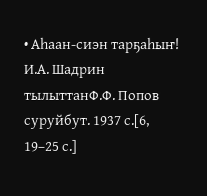• Аһаан-сиэн тарҕаһыҥ!
И.А. Шадрин тылыттанФ.Ф. Попов суруйбут. 1937 с.[6, 19–25 с.]